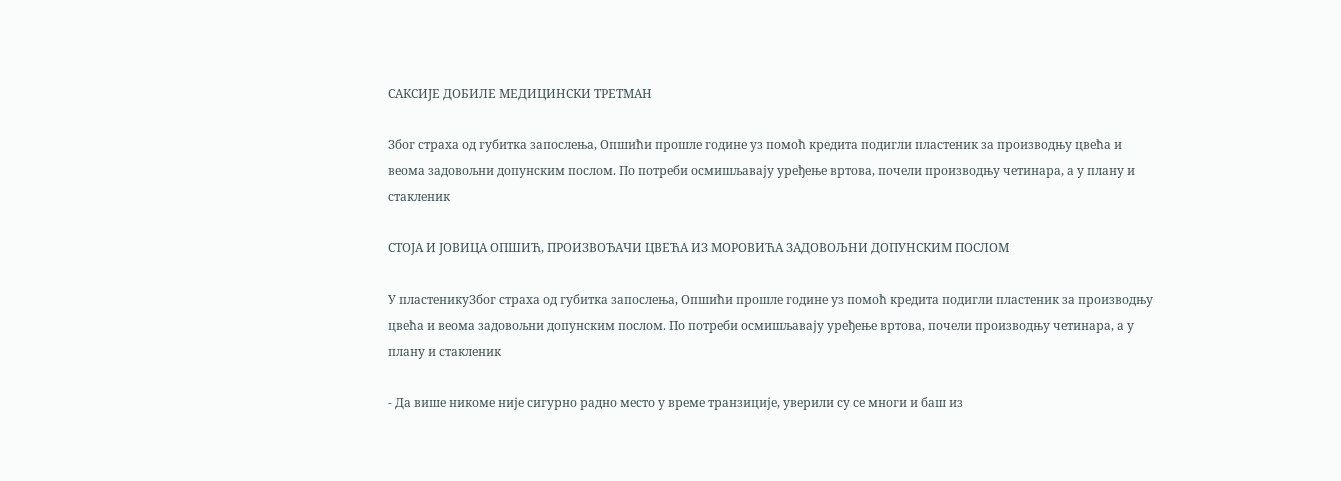САКСИЈЕ ДОБИЛЕ МЕДИЦИНСКИ ТРЕТМАН

Због страха од губитка запослења, Опшићи прошле године уз помоћ кредита подигли пластеник за производњу цвећа и веома задовољни допунским послом. По потреби осмишљавају уређење вртова, почели производњу четинара, а у плану и стакленик

СТОЈА И ЈОВИЦА ОПШИЋ, ПРОИЗВОЂАЧИ ЦВЕЋА ИЗ МОРОВИЋА ЗАДОВОЉНИ ДОПУНСКИМ ПОСЛОМ

У пластеникуЗбог страха од губитка запослења, Опшићи прошле године уз помоћ кредита подигли пластеник за производњу цвећа и веома задовољни допунским послом. По потреби осмишљавају уређење вртова, почели производњу четинара, а у плану и стакленик

- Да више никоме није сигурно радно место у време транзиције, уверили су се многи и баш из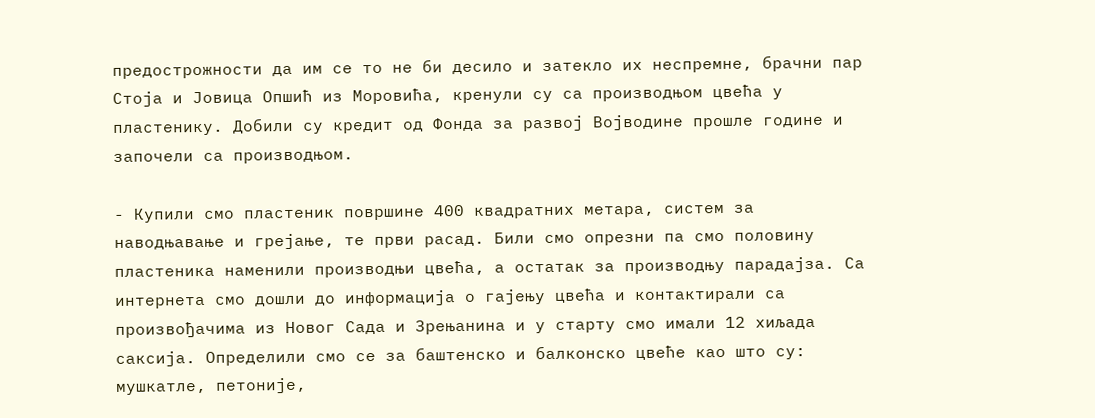предострожности да им се то не би десило и затекло их неспремне, брачни пар Стоја и Јовица Опшић из Моровића, кренули су са производњом цвећа у пластенику. Добили су кредит од Фонда за развој Војводине прошле године и започели са производњом.

- Купили смо пластеник површине 400 квадратних метара, систем за наводњавање и грејање, те први расад. Били смо опрезни па смо половину пластеника наменили производњи цвећа, а остатак за производњу парадајза. Са интернета смо дошли до информација о гајењу цвећа и контактирали са произвођачима из Новог Сада и Зрењанина и у старту смо имали 12 хиљада саксија. Определили смо се за баштенско и балконско цвеће као што су: мушкатле, петоније,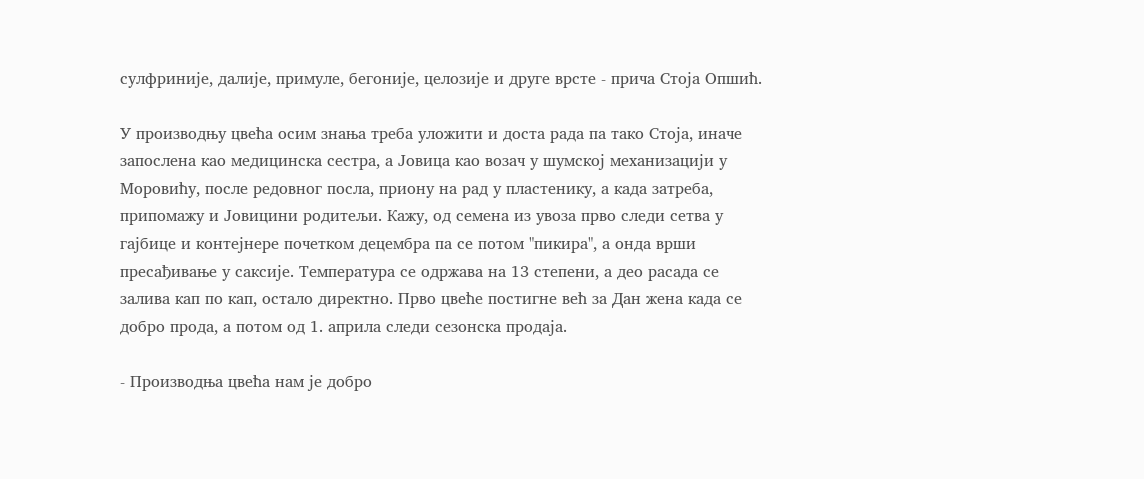сулфриније, далије, примуле, бегоније, целозије и друге врсте - прича Стоја Опшић.

У производњу цвећа осим знања треба уложити и доста рада па тако Стоја, иначе запослена као медицинска сестра, а Јовица као возач у шумској механизацији у Моровићу, после редовног посла, приону на рад у пластенику, а када затреба, припомажу и Јовицини родитељи. Кажу, од семена из увоза прво следи сетва у гајбице и контејнере почетком децембра па се потом "пикира", а онда врши пресађивање у саксије. Температура се одржава на 13 степени, а део расада се залива кап по кап, остало директно. Прво цвеће постигне већ за Дан жена када се добро прода, а потом од 1. априла следи сезонска продаја.

- Производња цвећа нам је добро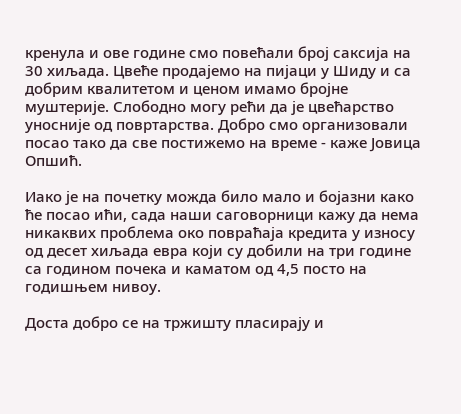кренула и ове године смо повећали број саксија на 30 хиљада. Цвеће продајемо на пијаци у Шиду и са добрим квалитетом и ценом имамо бројне муштерије. Слободно могу рећи да је цвећарство уносније од повртарства. Добро смо организовали посао тако да све постижемо на време - каже Јовица Опшић.

Иако је на почетку можда било мало и бојазни како ће посао ићи, сада наши саговорници кажу да нема никаквих проблема око повраћаја кредита у износу од десет хиљада евра који су добили на три године са годином почека и каматом од 4,5 посто на годишњем нивоу.

Доста добро се на тржишту пласирају и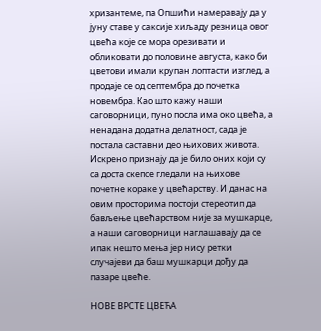хризантеме, па Опшићи намеравају да у јуну ставе у саксије хиљаду резница овог цвећа које се мора орезивати и обликовати до половине августа, како би цветови имали крупан лоптасти изглед, а продаје се од септембра до почетка новембра. Као што кажу наши саговорници, пуно посла има око цвећа, а ненадана додатна делатност, сада је постала саставни део њихових живота. Искрено признају да је било оних који су са доста скепсе гледали на њихове почетне кораке у цвећарству. И данас на овим просторима постоји стереотип да бављење цвећарством није за мушкарце, а наши саговорници наглашавају да се ипак нешто мења јер нису ретки случајеви да баш мушкарци дођу да пазаре цвеће.

НОВЕ ВРСТЕ ЦВЕЋА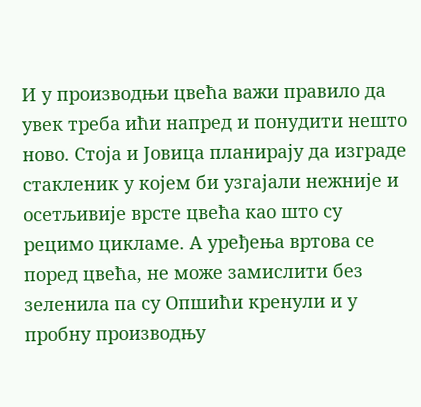И у производњи цвећа важи правило да увек треба ићи напред и понудити нешто ново. Стоја и Јовица планирају да изграде стакленик у којем би узгајали нежније и осетљивије врсте цвећа као што су рецимо цикламе. А уређења вртова се поред цвећа, не може замислити без зеленила па су Опшићи кренули и у пробну производњу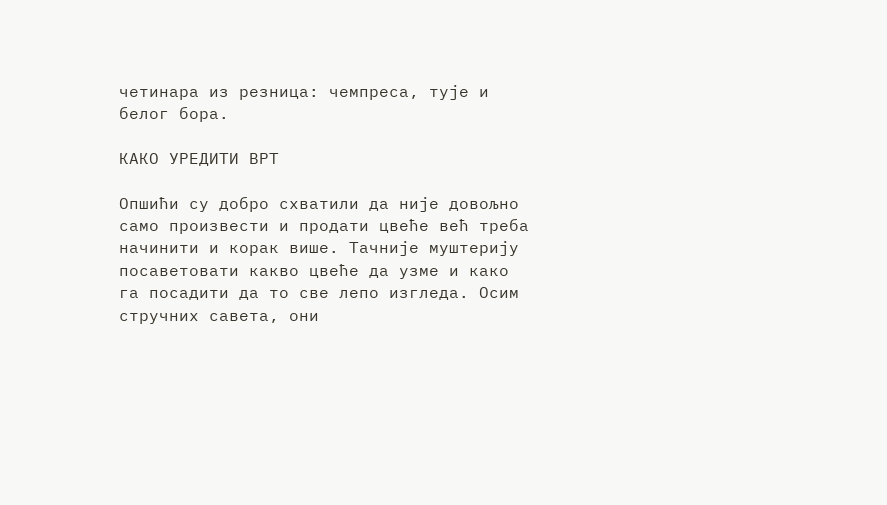четинара из резница: чемпреса, тује и белог бора.

КАКО УРЕДИТИ ВРТ

Опшићи су добро схватили да није довољно само произвести и продати цвеће већ треба начинити и корак више. Тачније муштерију посаветовати какво цвеће да узме и како га посадити да то све лепо изгледа. Осим стручних савета, они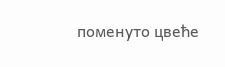поменуто цвеће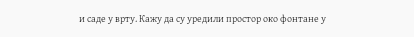и саде у врту. Кажу да су уредили простор око фонтане у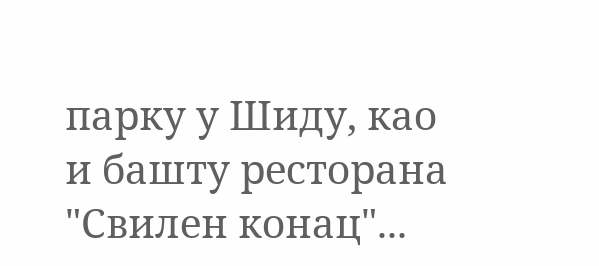парку у Шиду, као и башту ресторана "Свилен конац"...